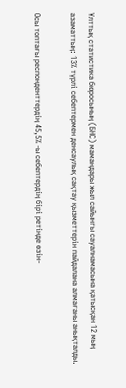Ұлттық статистика бюросының (БНС) мамандары жыл сайынгы сауалнамасына қатысқан 12 мың азаматтың: 13% түрлі себептермен денсаулық сақтау қызметтерін пайдалана алмағаны анықталды.

Осы топтағы респонденттердің 45,5% -ы себептердің бірі ретінде өзін-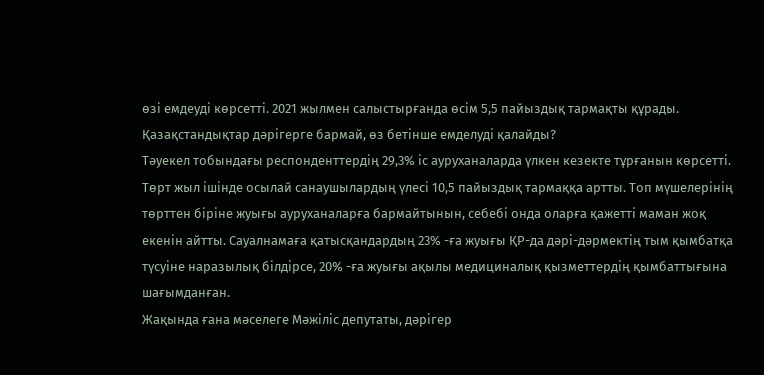өзі емдеуді көрсетті. 2021 жылмен салыстырғанда өсім 5,5 пайыздық тармақты құрады.
Қазақстандықтар дәрігерге бармай, өз бетінше емделуді қалайды?
Тәуекел тобындағы респонденттердің 29,3% іс ауруханаларда үлкен кезекте тұрғанын көрсетті. Төрт жыл ішінде осылай санаушылардың үлесі 10,5 пайыздық тармаққа артты. Топ мүшелерінің төрттен біріне жуығы ауруханаларға бармайтынын, себебі онда оларға қажетті маман жоқ екенін айтты. Сауалнамаға қатысқандардың 23% -ға жуығы ҚР-да дәрі-дәрмектің тым қымбатқа түсуіне наразылық білдірсе, 20% -ға жуығы ақылы медициналық қызметтердің қымбаттығына шағымданған.
Жақында ғана мәселеге Мәжіліс депутаты, дәрігер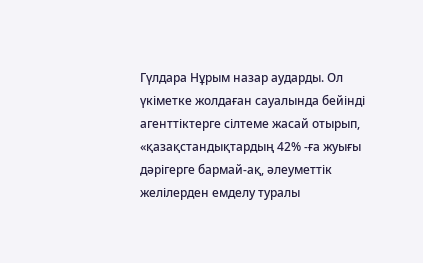Гүлдара Нұрым назар аударды. Ол үкіметке жолдаған сауалында бейінді агенттіктерге сілтеме жасай отырып, «қазақстандықтардың 42% -ға жуығы дәрігерге бармай-ақ, әлеуметтік желілерден емделу туралы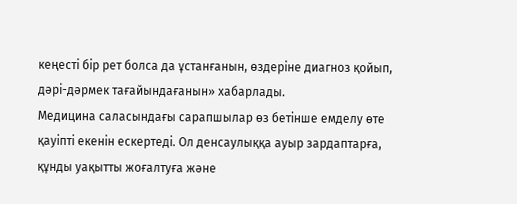кеңесті бір рет болса да ұстанғанын, өздеріне диагноз қойып, дәрі-дәрмек тағайындағанын» хабарлады.
Медицина саласындағы сарапшылар өз бетінше емделу өте қауіпті екенін ескертеді. Ол денсаулыққа ауыр зардаптарға, құнды уақытты жоғалтуға және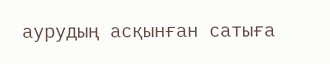аурудың асқынған сатыға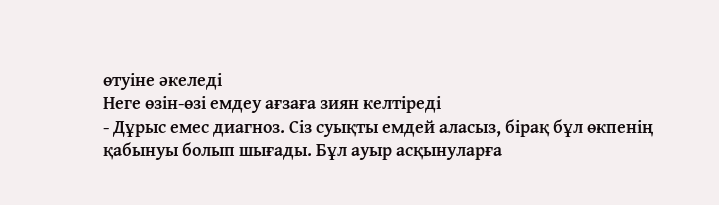өтуіне әкеледі
Неге өзін-өзі емдеу ағзаға зиян келтіреді
- Дұрыс емес диагноз. Сіз суықты емдей аласыз, бірақ бұл өкпенің қабынуы болып шығады. Бұл ауыр асқынуларға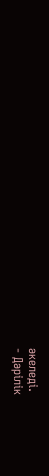әкеледі.
- Дәрілік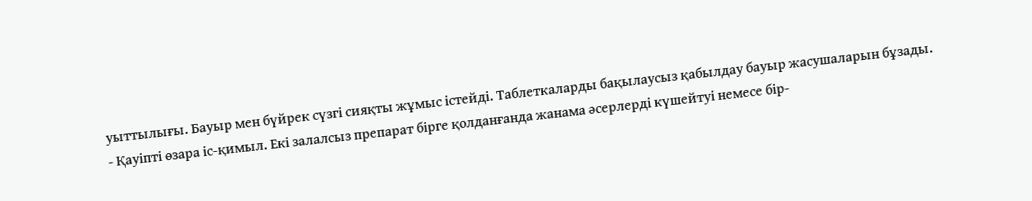уыттылығы. Бауыр мен бүйрек сүзгі сияқты жұмыс істейді. Таблеткаларды бақылаусыз қабылдау бауыр жасушаларын бұзады.
- Қауіпті өзара іс-қимыл. Екі залалсыз препарат бірге қолданғанда жанама әсерлерді күшейтуі немесе бір-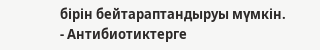бірін бейтараптандыруы мүмкін.
- Антибиотиктерге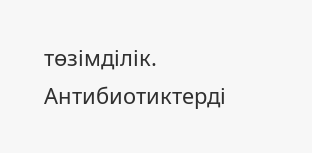төзімділік. Антибиотиктерді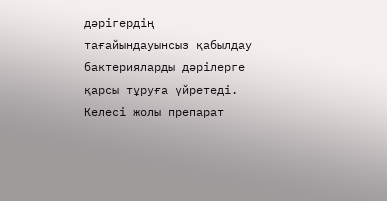дәрігердің тағайындауынсыз қабылдау бактерияларды дәрілерге қарсы тұруға үйретеді. Келесі жолы препарат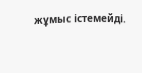жұмыс істемейді.